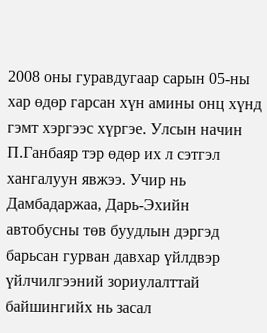2008 оны гуравдугаар сарын 05-ны хар өдөр гарсан хүн амины онц хүнд гэмт хэргээс хүргэе. Улсын начин П.Ганбаяр тэр өдөр их л сэтгэл хангалуун явжээ. Учир нь Дамбадаржаа, Дарь-Эхийн автобусны төв буудлын дэргэд барьсан гурван давхар үйлдвэр үйлчилгээний зориулалттай байшингийх нь засал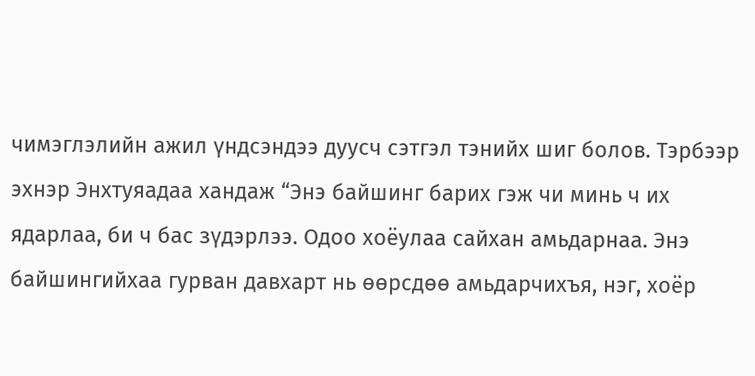чимэглэлийн ажил үндсэндээ дуусч сэтгэл тэнийх шиг болов. Тэрбээр эхнэр Энхтуяадаа хандаж “Энэ байшинг барих гэж чи минь ч их ядарлаа, би ч бас зүдэрлээ. Одоо хоёулаа сайхан амьдарнаа. Энэ байшингийхаа гурван давхарт нь өөрсдөө амьдарчихъя, нэг, хоёр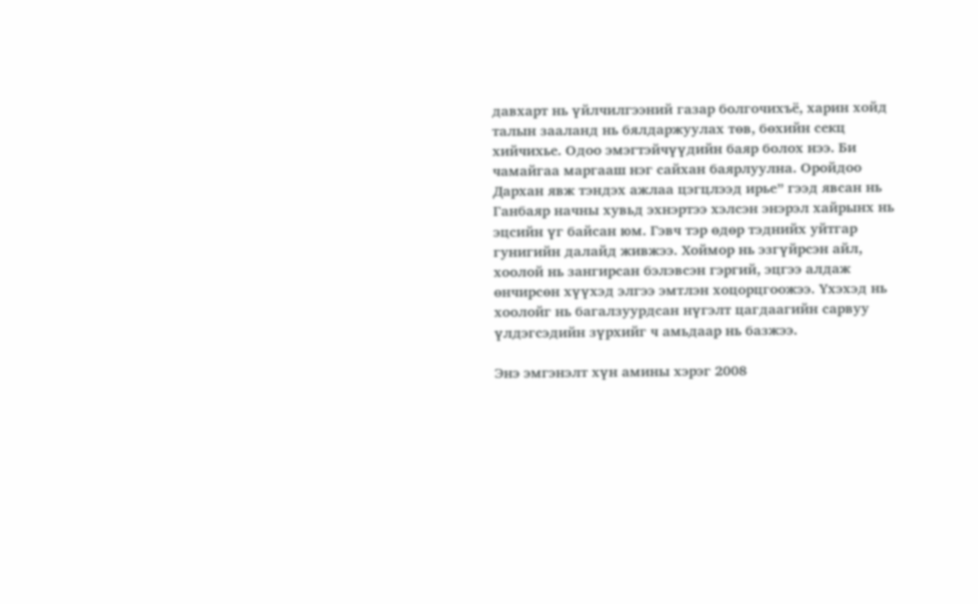давхарт нь үйлчилгээний газар болгочихъё, харин хойд талын зааланд нь бялдаржуулах төв, бөхийн секц хийчихье. Одоо эмэгтэйчүүдийн баяр болох нээ. Би чамайгаа маргааш нэг сайхан баярлуулна. Оройдоо Дархан явж тэндэх ажлаа цэгцлээд ирье” гээд явсан нь Ганбаяр начны хувьд эхнэртээ хэлсэн энэрэл хайрынх нь эцсийн үг байсан юм. Гэвч тэр өдөр тэднийх уйтгар гунигийн далайд живжээ. Хоймор нь эзгүйрсэн айл, хоолой нь зангирсан бэлэвсэн гэргий, эцгээ алдаж өнчирсөн хүүхэд элгээ эмтлэн хоцорцгоожээ. Үхэхэд нь хоолойг нь багалзуурдсан нүгэлт цагдаагийн сарвуу үлдэгсэдийн зүрхийг ч амьдаар нь базжээ.

Энэ эмгэнэлт хүн амины хэрэг 2008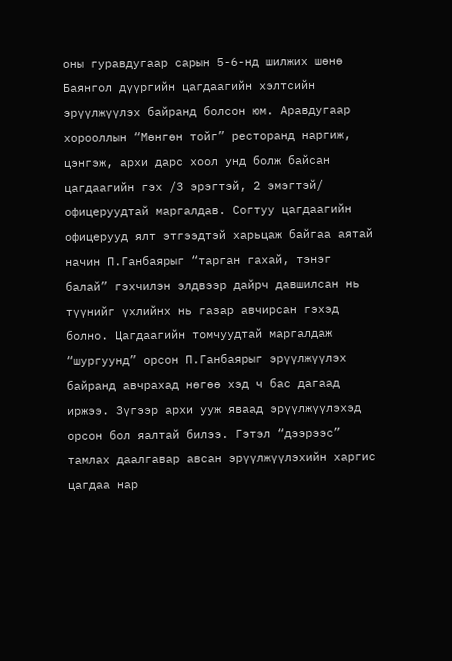оны гуравдугаар сарын 5-6-нд шилжих шөнө Баянгол дүүргийн цагдаагийн хэлтсийн эрүүлжүүлэх байранд болсон юм. Аравдугаар хорооллын “Мөнгөн тойг” ресторанд наргиж, цэнгэж, архи дарс хоол унд болж байсан цагдаагийн гэх /3 эрэгтэй, 2 эмэгтэй/ офицеруудтай маргалдав. Согтуу цагдаагийн офицерууд ялт этгээдтэй харьцаж байгаа аятай начин П.Ганбаярыг “тарган гахай, тэнэг балай” гэхчилэн элдвээр дайрч давшилсан нь түүнийг үхлийнх нь газар авчирсан гэхэд болно. Цагдаагийн томчуудтай маргалдаж “шургуунд” орсон П.Ганбаярыг эрүүлжүүлэх байранд авчрахад нөгөө хэд ч бас дагаад иржээ. Зүгээр архи ууж яваад эрүүлжүүлэхэд орсон бол яалтай билээ. Гэтэл “дээрээс” тамлах даалгавар авсан эрүүлжүүлэхийн харгис цагдаа нар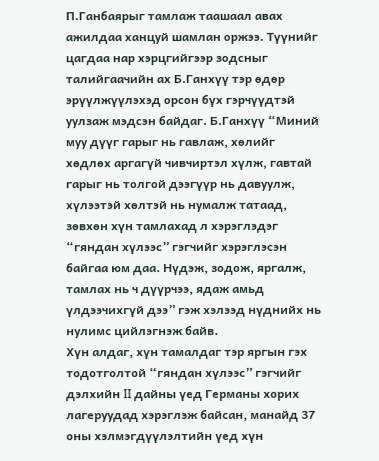П.Ганбаярыг тамлаж таашаал авах ажилдаа ханцуй шамлан оржээ. Түүнийг цагдаа нар хэрцгийгээр зодсныг талийгаачийн ах Б.Ганхүү тэр өдөр эрүүлжүүлэхэд орсон бүх гэрчүүдтэй уулзаж мэдсэн байдаг. Б.Ганхүү “Миний муу дүүг гарыг нь гавлаж, хөлийг хөдлөх аргагүй чивчиртэл хүлж, гавтай гарыг нь толгой дээгүүр нь давуулж, хүлээтэй хөлтэй нь нумалж татаад, зөвхөн хүн тамлахад л хэрэглэдэг “гяндан хүлээс” гэгчийг хэрэглэсэн байгаа юм даа. Нүдэж, зодож, яргалж, тамлах нь ч дүүрчээ, ядаж амьд үлдээчихгүй дээ” гэж хэлээд нүднийх нь нулимс цийлэгнэж байв.
Хүн алдаг, хүн тамалдаг тэр яргын гэх тодотголтой “гяндан хүлээс” гэгчийг дэлхийн II дайны үед Германы хорих лагеруудад хэрэглэж байсан, манайд 37 оны хэлмэгдүүлэлтийн үед хүн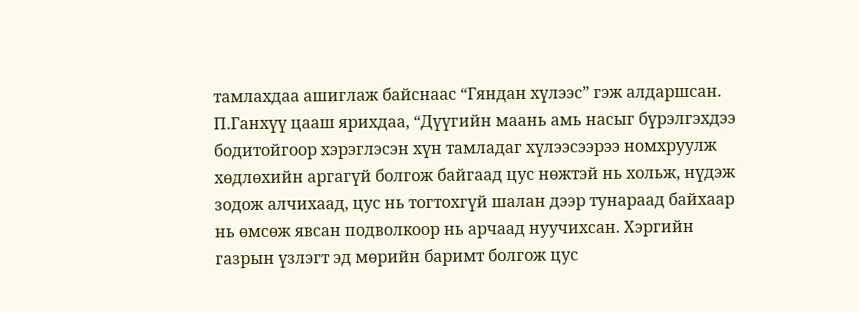тамлахдаа ашиглаж байснаас “Гяндан хүлээс” гэж алдаршсан. П.Ганхүү цааш ярихдаа, “Дүүгийн маань амь насыг бүрэлгэхдээ бодитойгоор хэрэглэсэн хүн тамладаг хүлээсээрээ номхруулж хөдлөхийн аргагүй болгож байгаад цус нөжтэй нь хольж, нүдэж зодож алчихаад, цус нь тогтохгүй шалан дээр тунараад байхаар нь өмсөж явсан подволкоор нь арчаад нуучихсан. Хэргийн газрын үзлэгт эд мөрийн баримт болгож цус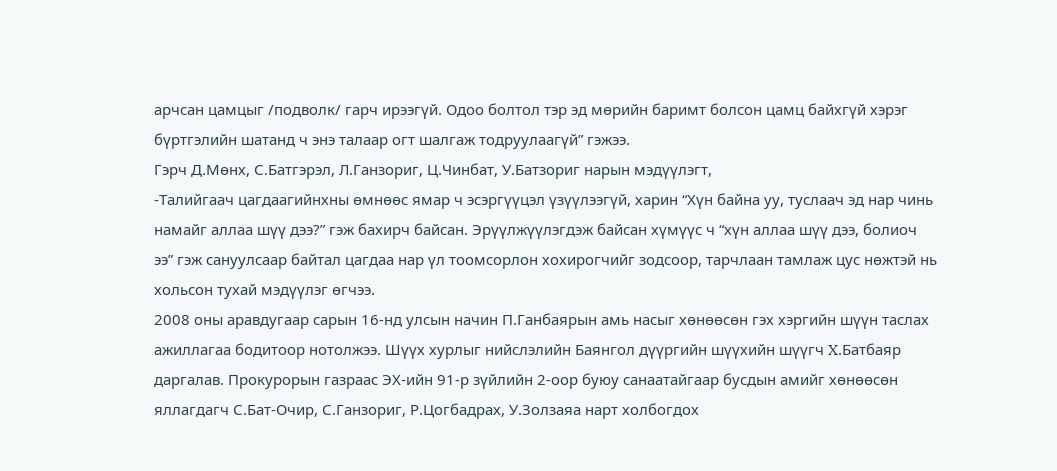арчсан цамцыг /подволк/ гарч ирээгүй. Одоо болтол тэр эд мөрийн баримт болсон цамц байхгүй хэрэг бүртгэлийн шатанд ч энэ талаар огт шалгаж тодруулаагүй” гэжээ.
Гэрч Д.Мөнх, С.Батгэрэл, Л.Ганзориг, Ц.Чинбат, У.Батзориг нарын мэдүүлэгт,
-Талийгаач цагдаагийнхны өмнөөс ямар ч эсэргүүцэл үзүүлээгүй, харин “Хүн байна уу, туслаач эд нар чинь намайг аллаа шүү дээ?” гэж бахирч байсан. Эрүүлжүүлэгдэж байсан хүмүүс ч “хүн аллаа шүү дээ, болиоч ээ” гэж сануулсаар байтал цагдаа нар үл тоомсорлон хохирогчийг зодсоор, тарчлаан тамлаж цус нөжтэй нь хольсон тухай мэдүүлэг өгчээ.
2008 оны аравдугаар сарын 16-нд улсын начин П.Ганбаярын амь насыг хөнөөсөн гэх хэргийн шүүн таслах ажиллагаа бодитоор нотолжээ. Шүүх хурлыг нийслэлийн Баянгол дүүргийн шүүхийн шүүгч X.Батбаяр даргалав. Прокурорын газраас ЭХ-ийн 91-р зүйлийн 2-оор буюу санаатайгаар бусдын амийг хөнөөсөн яллагдагч С.Бат-Очир, С.Ганзориг, Р.Цогбадрах, У.Золзаяа нарт холбогдох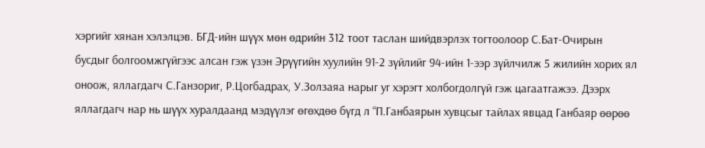хэргийг хянан хэлэлцэв. БГД-ийн шүүх мөн өдрийн 312 тоот таслан шийдвэрлэх тогтоолоор С.Бат-Очирын бусдыг болгоомжгүйгээс алсан гэж үзэн Эрүүгийн хуулийн 91-2 зүйлийг 94-ийн 1-ээр зүйлчилж 5 жилийн хорих ял оноож, яллагдагч С.Ганзориг, Р.Цогбадрах, У.Золзаяа нарыг уг хэрэгт холбогдолгүй гэж цагаатгажээ. Дээрх яллагдагч нар нь шүүх хуралдаанд мэдүүлэг өгөхдөө бүгд л “П.Ганбаярын хувцсыг тайлах явцад Ганбаяр өөрөө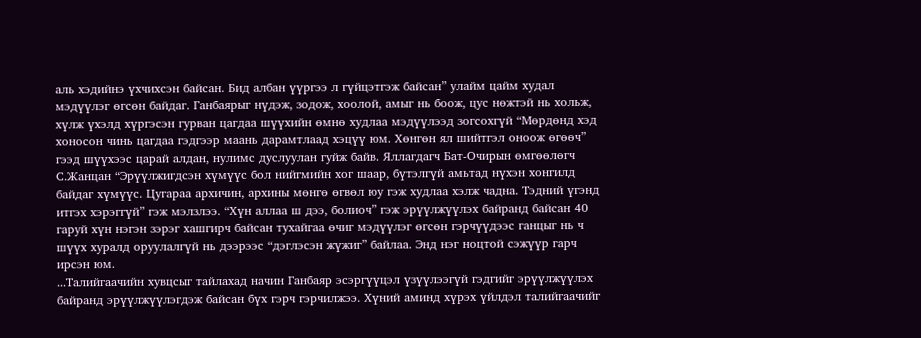аль хэдийнэ үхчихсэн байсан. Бид албан үүргээ л гүйцэтгэж байсан” улайм цайм худал мэдүүлэг өгсөн байдаг. Ганбаярыг нүдэж, зодож, хоолой, амыг нь боож, цус нөжтэй нь хольж, хүлж үхэлд хүргэсэн гурван цагдаа шүүхийн өмнө худлаа мэдүүлээд зогсохгүй “Мөрдөнд хэд хоносон чинь цагдаа гэдгээр маань дарамтлаад хэцүү юм. Хөнгөн ял шийтгэл оноож өгөөч” гээд шүүхээс царай алдан, нулимс дуслуулан гуйж байв. Яллагдагч Бат-Очирын өмгөөлөгч С.Жанцан “Эрүүлжигдсэн хүмүүс бол нийгмийн хог шаар, бүтэлгүй амьтад нүхэн хонгилд байдаг хүмүүс. Цугараа архичин, архины мөнгө өгвөл юу гэж худлаа хэлж чадна. Тэдний үгэнд итгэх хэрэггүй” гэж мэлзлээ. “Хүн аллаа ш дээ, болиоч” гэж эрүүлжүүлэх байранд байсан 40 гаруй хүн нэгэн зэрэг хашгирч байсан тухайгаа өчиг мэдүүлэг өгсөн гэрчүүдээс ганцыг нь ч шүүх хуралд оруулалгүй нь дээрээс “дэглэсэн жүжиг” байлаа. Энд нэг ноцтой сэжүүр гарч ирсэн юм.
...Талийгаачийн хувцсыг тайлахад начин Ганбаяр эсэргүүцэл үзүүлээгүй гэдгийг эрүүлжүүлэх байранд эрүүлжүүлэгдэж байсан бүх гэрч гэрчилжээ. Хүний аминд хүрэх үйлдэл талийгаачийг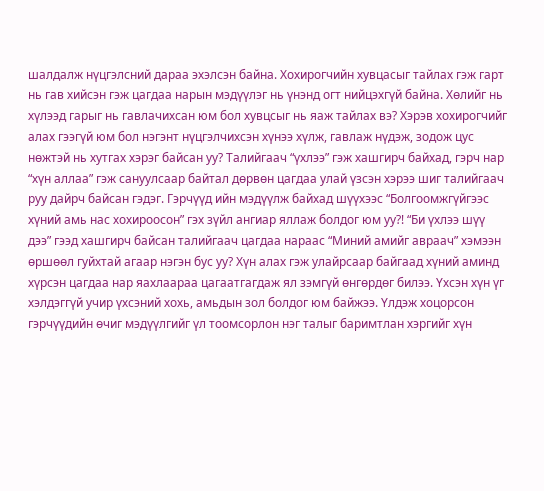шалдалж нүцгэлсний дараа эхэлсэн байна. Хохирогчийн хувцасыг тайлах гэж гарт нь гав хийсэн гэж цагдаа нарын мэдүүлэг нь үнэнд огт нийцэхгүй байна. Хөлийг нь хүлээд гарыг нь гавлачихсан юм бол хувцсыг нь яаж тайлах вэ? Хэрэв хохирогчийг алах гээгүй юм бол нэгэнт нүцгэлчихсэн хүнээ хүлж, гавлаж нүдэж, зодож цус нөжтэй нь хутгах хэрэг байсан уу? Талийгаач “үхлээ” гэж хашгирч байхад, гэрч нар “хүн аллаа” гэж сануулсаар байтал дөрвөн цагдаа улай үзсэн хэрээ шиг талийгаач руу дайрч байсан гэдэг. Гэрчүүд ийн мэдүүлж байхад шүүхээс “Болгоомжгүйгээс хүний амь нас хохироосон” гэх зүйл ангиар яллаж болдог юм уу?! “Би үхлээ шүү дээ” гээд хашгирч байсан талийгаач цагдаа нараас “Миний амийг авраач” хэмээн өршөөл гуйхтай агаар нэгэн бус уу? Хүн алах гэж улайрсаар байгаад хүний аминд хүрсэн цагдаа нар яахлаараа цагаатгагдаж ял зэмгүй өнгөрдөг билээ. Үхсэн хүн үг хэлдэггүй учир үхсэний хохь, амьдын зол болдог юм байжээ. Үлдэж хоцорсон гэрчүүдийн өчиг мэдүүлгийг үл тоомсорлон нэг талыг баримтлан хэргийг хүн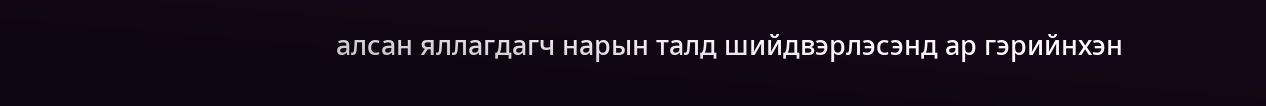алсан яллагдагч нарын талд шийдвэрлэсэнд ар гэрийнхэн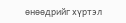өнөөдрийг хүртэл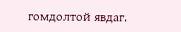гомдолтой явдаг.